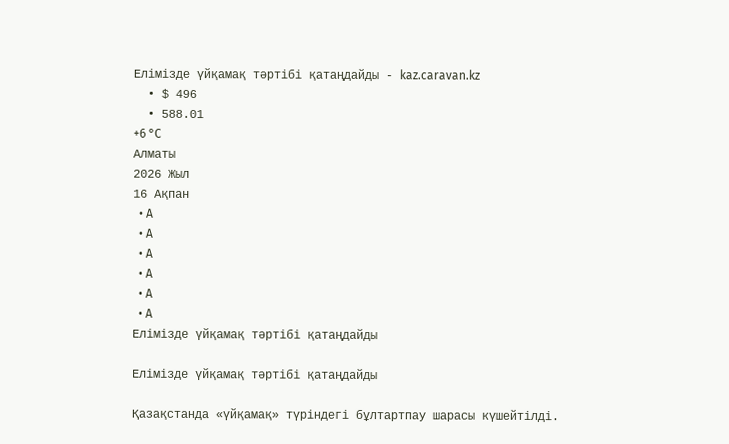Елімізде үйқамақ тәртібі қатаңдайды - kaz.caravan.kz
  • $ 496
  • 588.01
+6 °C
Алматы
2026 Жыл
16 Ақпан
  • A
  • A
  • A
  • A
  • A
  • A
Елімізде үйқамақ тәртібі қатаңдайды

Елімізде үйқамақ тәртібі қатаңдайды

Қазақстанда «үйқамақ» түріндегі бұлтартпау шарасы күшейтілді.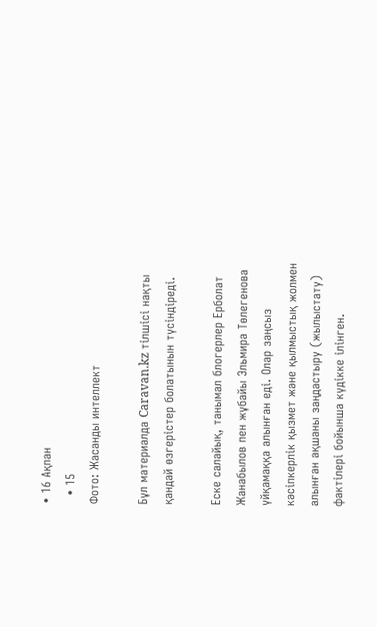• 16 Ақпан
  • 15
Фото: Жасанды интеллект

Бұл материалда Caravan.kz тілшісі нақты қандай өзгерістер болатынын түсіндіреді.

Еске салайық, танымал блогерлер Ерболат Жанабылов пен жұбайы Эльмира Төлегенова үйқамаққа алынған еді. Олар заңсыз кәсіпкерлік қызмет және қылмыстық жолмен алынған ақшаны заңдастыру (жылыстату) фактілері бойынша күдікке ілінген.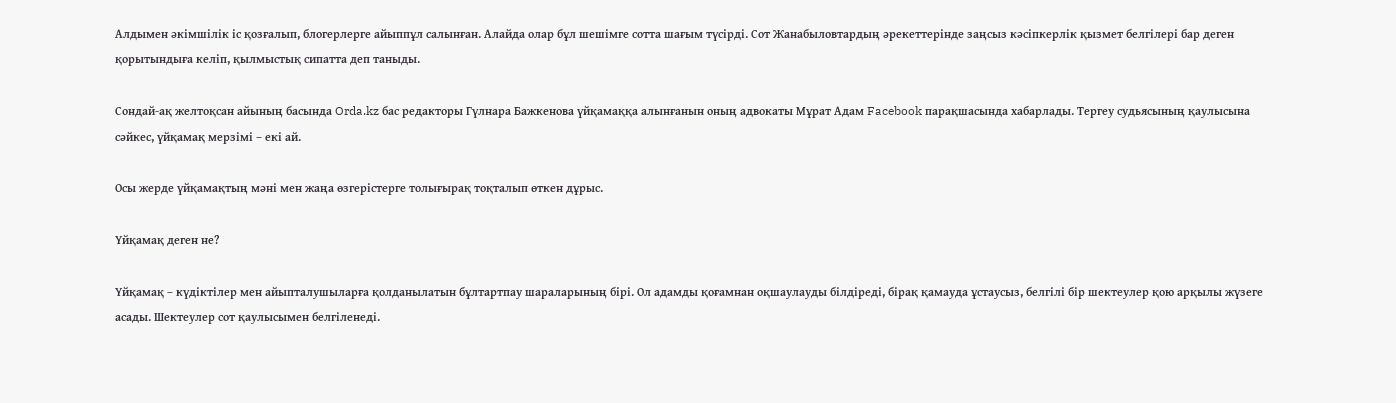Алдымен әкімшілік іс қозғалып, блогерлерге айыппұл салынған. Алайда олар бұл шешімге сотта шағым түсірді. Сот Жанабыловтардың әрекеттерінде заңсыз кәсіпкерлік қызмет белгілері бар деген қорытындыға келіп, қылмыстық сипатта деп таныды.

Сондай-ақ желтоқсан айының басында Orda.kz бас редакторы Гүлнара Бажкенова үйқамаққа алынғанын оның адвокаты Мұрат Адам Facebook парақшасында хабарлады. Тергеу судьясының қаулысына сәйкес, үйқамақ мерзімі – екі ай.

Осы жерде үйқамақтың мәні мен жаңа өзгерістерге толығырақ тоқталып өткен дұрыс.

Үйқамақ деген не?

Үйқамақ – күдіктілер мен айыпталушыларға қолданылатын бұлтартпау шараларының бірі. Ол адамды қоғамнан оқшаулауды білдіреді, бірақ қамауда ұстаусыз, белгілі бір шектеулер қою арқылы жүзеге асады. Шектеулер сот қаулысымен белгіленеді.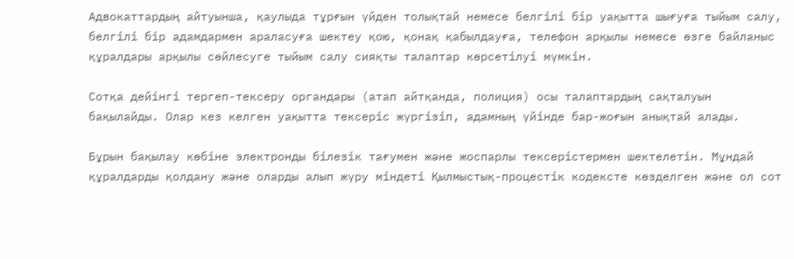Адвокаттардың айтуынша, қаулыда тұрғын үйден толықтай немесе белгілі бір уақытта шығуға тыйым салу, белгілі бір адамдармен араласуға шектеу қою, қонақ қабылдауға, телефон арқылы немесе өзге байланыс құралдары арқылы сөйлесуге тыйым салу сияқты талаптар көрсетілуі мүмкін.

Сотқа дейінгі тергеп-тексеру органдары (атап айтқанда, полиция) осы талаптардың сақталуын бақылайды. Олар кез келген уақытта тексеріс жүргізіп, адамның үйінде бар-жоғын анықтай алады.

Бұрын бақылау көбіне электронды білезік тағумен және жоспарлы тексерістермен шектелетін. Мұндай құралдарды қолдану және оларды алып жүру міндеті Қылмыстық-процестік кодексте көзделген және ол сот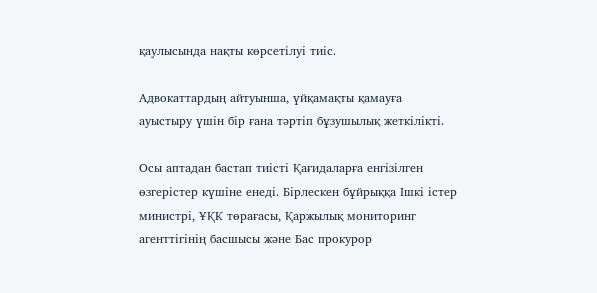қаулысында нақты көрсетілуі тиіс.

Адвокаттардың айтуынша, үйқамақты қамауға ауыстыру үшін бір ғана тәртіп бұзушылық жеткілікті.

Осы аптадан бастап тиісті Қағидаларға енгізілген өзгерістер күшіне енеді. Бірлескен бұйрыққа Ішкі істер министрі, ҰҚК төрағасы, Қаржылық мониторинг агенттігінің басшысы және Бас прокурор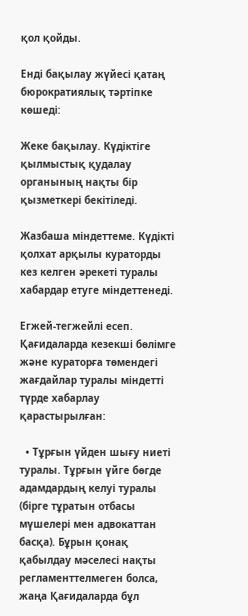қол қойды.

Енді бақылау жүйесі қатаң бюрократиялық тәртіпке көшеді:

Жеке бақылау. Күдіктіге қылмыстық қудалау органының нақты бір қызметкері бекітіледі.

Жазбаша міндеттеме. Күдікті қолхат арқылы кураторды кез келген әрекеті туралы хабардар етуге міндеттенеді.

Егжей-тегжейлі есеп. Қағидаларда кезекші бөлімге және кураторға төмендегі жағдайлар туралы міндетті түрде хабарлау қарастырылған:

  • Тұрғын үйден шығу ниеті туралы. Тұрғын үйге бөгде адамдардың келуі туралы (бірге тұратын отбасы мүшелері мен адвокаттан басқа). Бұрын қонақ қабылдау мәселесі нақты регламенттелмеген болса, жаңа Қағидаларда бұл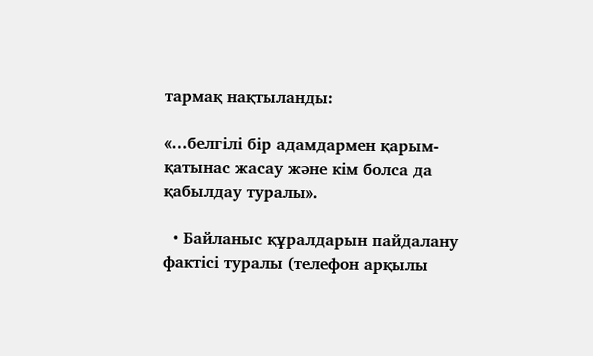тармақ нақтыланды:

«…белгілі бір адамдармен қарым-қатынас жасау және кім болса да қабылдау туралы».

  • Байланыс құралдарын пайдалану фактісі туралы (телефон арқылы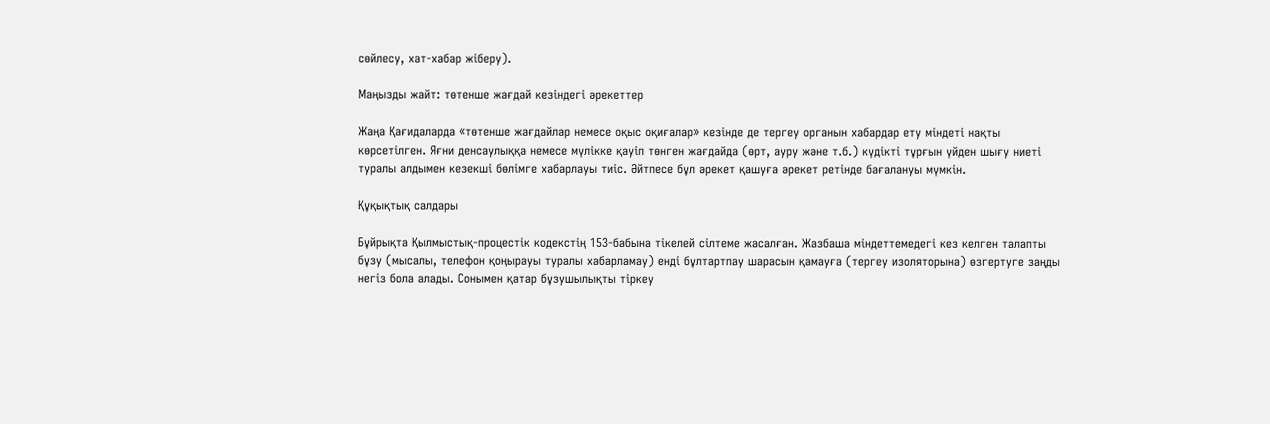сөйлесу, хат-хабар жіберу).

Маңызды жайт: төтенше жағдай кезіндегі әрекеттер

Жаңа Қағидаларда «төтенше жағдайлар немесе оқыс оқиғалар» кезінде де тергеу органын хабардар ету міндеті нақты көрсетілген. Яғни денсаулыққа немесе мүлікке қауіп төнген жағдайда (өрт, ауру және т.б.) күдікті тұрғын үйден шығу ниеті туралы алдымен кезекші бөлімге хабарлауы тиіс. Әйтпесе бұл әрекет қашуға әрекет ретінде бағалануы мүмкін.

Құқықтық салдары

Бұйрықта Қылмыстық-процестік кодекстің 153-бабына тікелей сілтеме жасалған. Жазбаша міндеттемедегі кез келген талапты бұзу (мысалы, телефон қоңырауы туралы хабарламау) енді бұлтартпау шарасын қамауға (тергеу изоляторына) өзгертуге заңды негіз бола алады. Сонымен қатар бұзушылықты тіркеу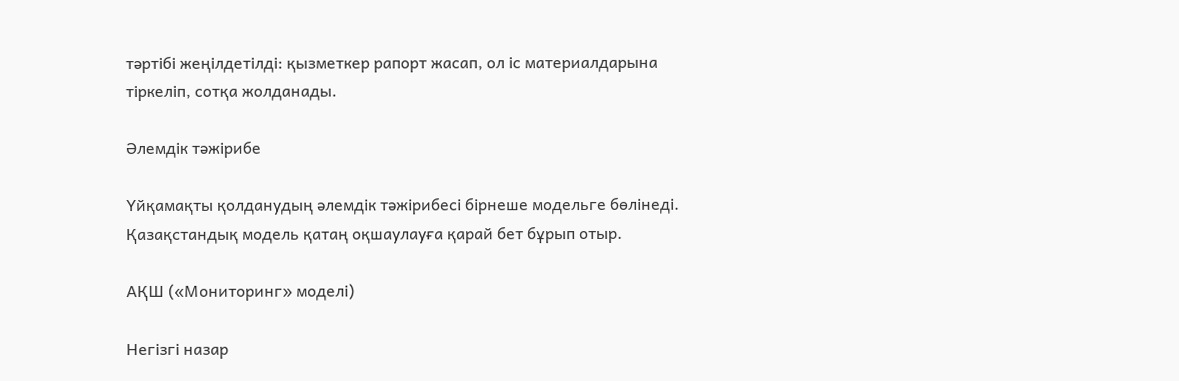тәртібі жеңілдетілді: қызметкер рапорт жасап, ол іс материалдарына тіркеліп, сотқа жолданады.

Әлемдік тәжірибе

Үйқамақты қолданудың әлемдік тәжірибесі бірнеше модельге бөлінеді. Қазақстандық модель қатаң оқшаулауға қарай бет бұрып отыр.

АҚШ («Мониторинг» моделі)

Негізгі назар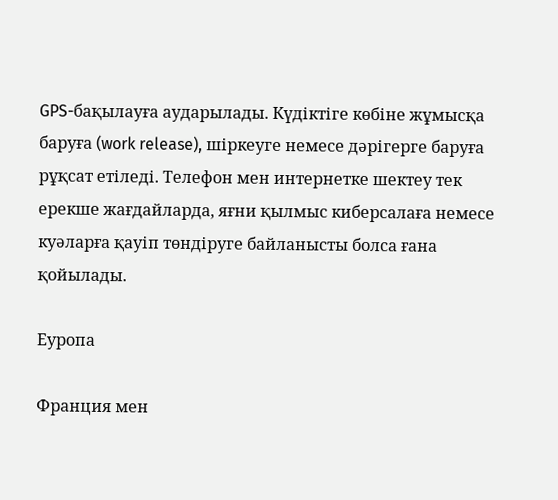GPS-бақылауға аударылады. Күдіктіге көбіне жұмысқа баруға (work release), шіркеуге немесе дәрігерге баруға рұқсат етіледі. Телефон мен интернетке шектеу тек ерекше жағдайларда, яғни қылмыс киберсалаға немесе куәларға қауіп төндіруге байланысты болса ғана қойылады.

Еуропа

Франция мен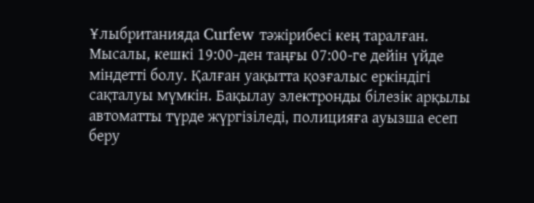Ұлыбританияда Curfew тәжірибесі кең таралған. Мысалы, кешкі 19:00-ден таңғы 07:00-ге дейін үйде міндетті болу. Қалған уақытта қозғалыс еркіндігі сақталуы мүмкін. Бақылау электронды білезік арқылы автоматты түрде жүргізіледі, полицияға ауызша есеп беру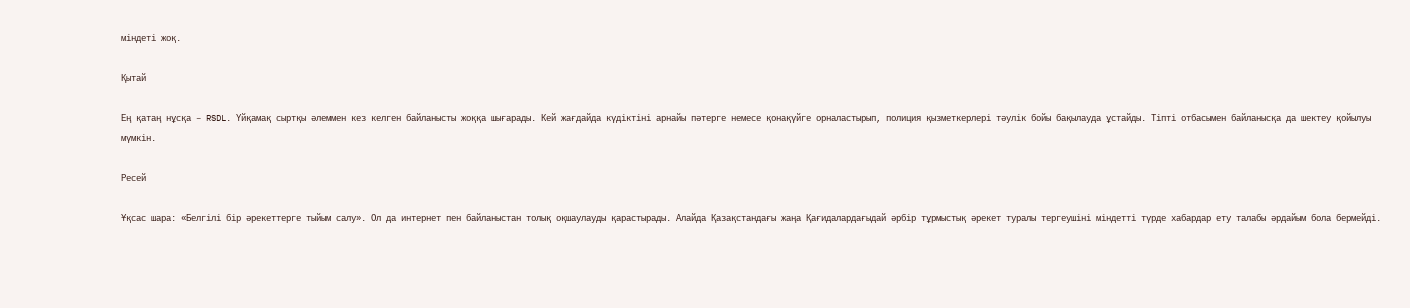міндеті жоқ.

Қытай

Ең қатаң нұсқа – RSDL. Үйқамақ сыртқы әлеммен кез келген байланысты жоққа шығарады. Кей жағдайда күдіктіні арнайы пәтерге немесе қонақүйге орналастырып, полиция қызметкерлері тәулік бойы бақылауда ұстайды. Тіпті отбасымен байланысқа да шектеу қойылуы мүмкін.

Ресей

Ұқсас шара: «Белгілі бір әрекеттерге тыйым салу». Ол да интернет пен байланыстан толық оқшаулауды қарастырады. Алайда Қазақстандағы жаңа Қағидалардағыдай әрбір тұрмыстық әрекет туралы тергеушіні міндетті түрде хабардар ету талабы әрдайым бола бермейді.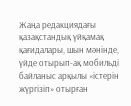Жаңа редакциядағы қазақстандық үйқамақ қағидалары, шын мәнінде, үйде отырып-ақ мобильді байланыс арқылы «істерін жүргізіп» отырған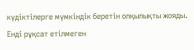күдіктілерге мүмкіндік беретін олқылықты жояды. Енді рұқсат етілмеген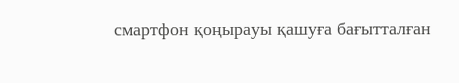смартфон қоңырауы қашуға бағытталған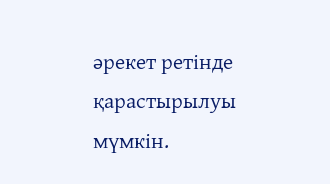әрекет ретінде қарастырылуы мүмкін.